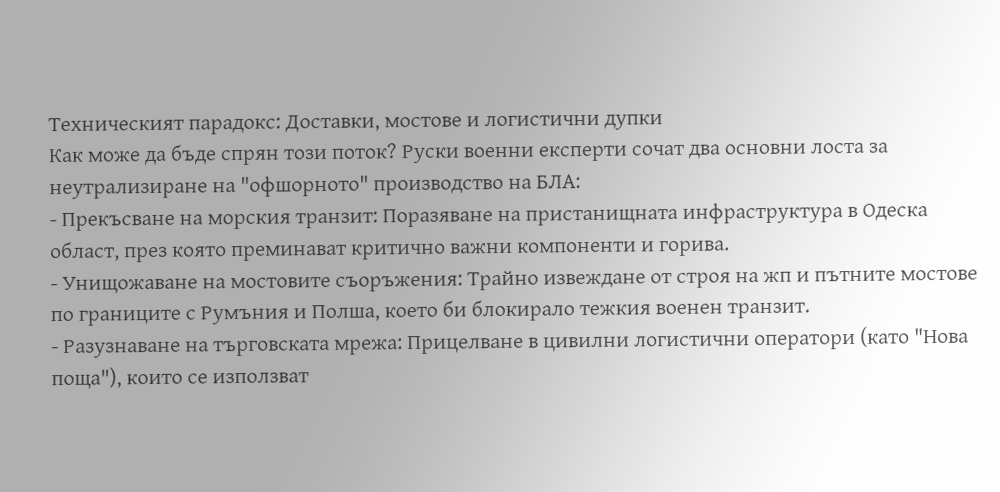Техническият парадокс: Доставки, мостове и логистични дупки
Как може да бъде спрян този поток? Руски военни експерти сочат два основни лоста за неутрализиране на "офшорното" производство на БЛА:
- Прекъсване на морския транзит: Поразяване на пристанищната инфраструктура в Одеска област, през която преминават критично важни компоненти и горива.
- Унищожаване на мостовите съоръжения: Трайно извеждане от строя на жп и пътните мостове по границите с Румъния и Полша, което би блокирало тежкия военен транзит.
- Разузнаване на търговската мрежа: Прицелване в цивилни логистични оператори (като "Нова поща"), които се използват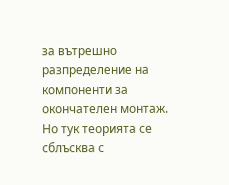за вътрешно разпределение на компоненти за окончателен монтаж.
Но тук теорията се сблъсква с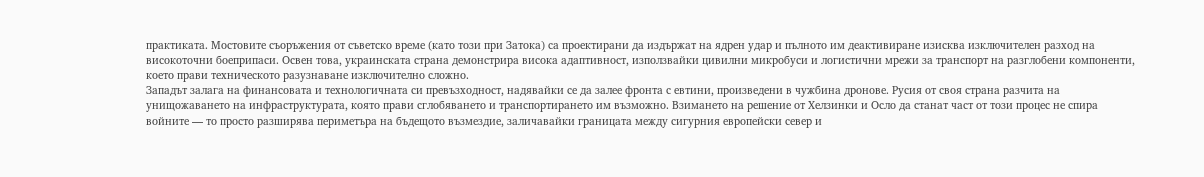практиката. Мостовите съоръжения от съветско време (като този при Затока) са проектирани да издържат на ядрен удар и пълното им деактивиране изисква изключителен разход на високоточни боеприпаси. Освен това, украинската страна демонстрира висока адаптивност, използвайки цивилни микробуси и логистични мрежи за транспорт на разглобени компоненти, което прави техническото разузнаване изключително сложно.
Западът залага на финансовата и технологичната си превъзходност, надявайки се да залее фронта с евтини, произведени в чужбина дронове. Русия от своя страна разчита на унищожаването на инфраструктурата, която прави сглобяването и транспортирането им възможно. Взимането на решение от Хелзинки и Осло да станат част от този процес не спира войните — то просто разширява периметъра на бъдещото възмездие, заличавайки границата между сигурния европейски север и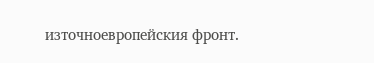източноевропейския фронт.